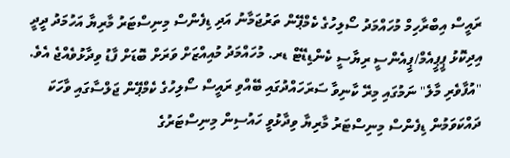ރައީސް އިބްރާހިމް މުހައްމަދު ސޯލިހުގެ ކެމްޕޭން ތަރުޖަމާނު އަދި ޑިފެންސް މިނިސްޓަރު މާރިޔާ އަހުމަދު ދީދީ އިދިކޮޅު ޕީޕީއެމް/ޕީއެންސީ ރިޔާސީ ކެންޑިޑޭޓް ޑރ. މުހައްމަދު މުއިއްޒަށް ވަރަށް ބޮޑަށް ފާޑު ވިދާޅުވެއްޖެ އެވެ.
"އުފާވެރި މާލެ" ނަމުގައި މިރޭ ކާނިވާ ސަރަހައްދުގައި ބޭއްވި ރައީސް ސޯލިހުގެ ކެމްޕޭން ޖަލްސާގައި ވާހަކަ ދައްކަވަމުން ޑިފެންސް މިނިސްޓަރު މާރިޔާ ވިދާޅުވީ ހައުސިން މިނިސްޓަރުގެ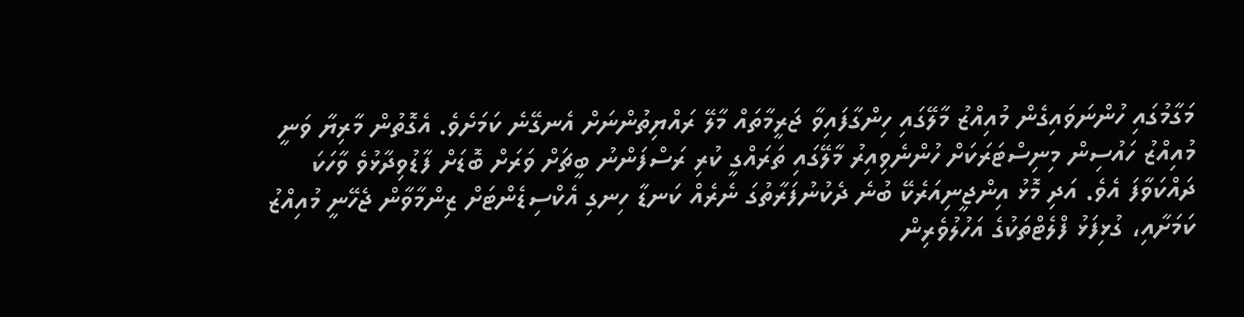މަގާމުގައި ހުންނަވައިގެން މުއިއްޒު މާލޭގައި ހިންގާފައިވާ ޖަރީމާތައް މާލޭ ރައްޔިތުންނަށް އެނގޭނެ ކަމަށެވެ. އެގޮތުން މާރިޔާ ވަނީ މުއިއްޒު ހައުސިން މިނިސްޓަރަކަށް ހުންނެވިއިރު މާލޭގައި ތަރައްގީ ކުރި ރަސްފަންނު ބީޗަށް ވަރަށް ބޮޑަށް ފާޑުވިދާޅުވެ ވާހަކަ ދައްކަވާފަ އެވެ. އަދި މޮޅު އިންޖީނިއަރެކޭ ބުނެ ދެކުނުފަރާތުގަ ނެރެއް ކަނޑާ ހިނގި އެކްސިޑެންޓަށް ޒިންމާވާން ޖެހޭނީ މުއިއްޒު ކަމަށާއި، ގުޅިފަޅު ފްލެޓްތަކުގެ އަހުލުވެރިން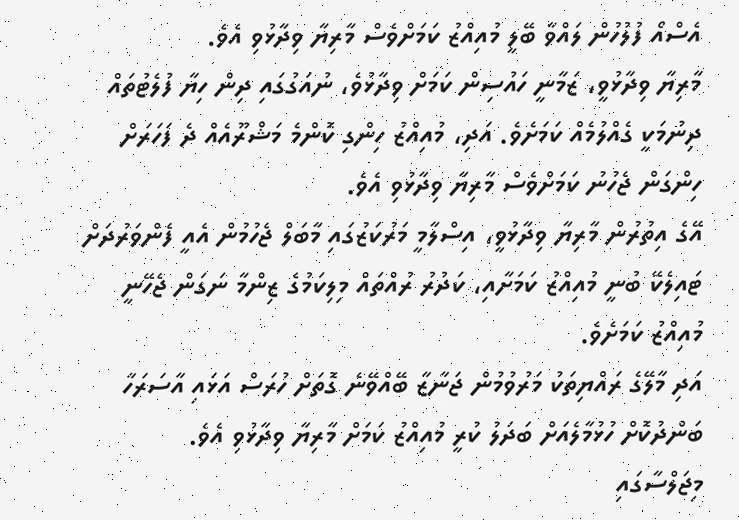އެސްއޯ ފުލުހުން ލައްވާ ބޭލީ މުއިއްޒު ކަމަށްވެސް މާރިޔާ ވިދާޅުވި އެވެ.
މާރިޔާ ވިދާޅުވީ، ޒަމާނީ ހައުސިން ކަމަށް ވިދާޅުވެ، ނުއަގުގައި ދިން ހިޔާ ފުލެޓުތައް ދިނުމަކީ ގެއްލުމެއް ކަމަށެވެ. އަދި، މުއިއްޒު ހިންގި ކޮންމެ މަޝްރޫއެއް ދެ ފަހަރަށް ހިންގަން ޖެހުނު ކަމަށްވެސް މާރިޔާ ވިދާޅުވި އެވެ.
އޭގެ އިތުރުން މާރިޔާ ވިދާޅުވީ، އިސްލާމީ މަރުކަޒުގައި މާބަލް ޖެހުމުން އެއީ ފެންވަރުދަށް ޓައިލެކޭ ބުނީ މުއިއްޒު ކަމަށާއި، ކަދުރު ރުއްތައް މިލިކަމުގެ ޒިންމާ ނަގަން ޖެހޭނީ މުއިއްޒު ކަމަށެވެ.
އަދި މާލޭގެ ރައްޔިތަކު މަރުވުމުން ޖަނާޒާ ބޭއްވޭނެ ގޮތަށް ހުރަސް އަޅައި އާސަރަހާ ބަންދުކޮށް ހުޅުމާލެއަށް ބަދަލު ކުރީ މުއިއްޒު ކަމަށް މާރިޔާ ވިދާޅުވި އެވެ.
މިޖަލްސާގައި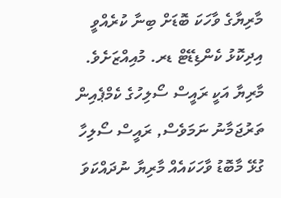މާރިޔާގެ ވާހަކަ ބޮޑަށް ބިނާ ކުރެއްވީ އިދިކޮޅު ކެންޑިޑޭޓް ޑރ. މުއިއްޒަށެވެ.
މާރިޔާ އަކީ ރައީސް ސޯލިހުގެ ކެމްޕެއިން ތަރުޖަމާނު ނަމަވެސް, ރައީސް ސޯލިހާ ގުޅޭ މާބޮޑު ވާހަކައެއް މާރިޔާ ނުދައްކަވަ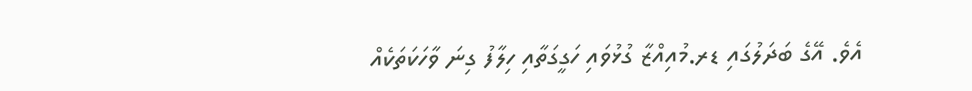އެވެ. އޭގެ ބަދަލުގައި ޑރ.މުއިއްޒާ ގުޅުވައި ހަގީގަތާއި ހިލާފު ގިނަ ވާހަކަތަކެއް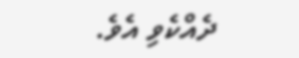ދެއްކެވި އެވެ.